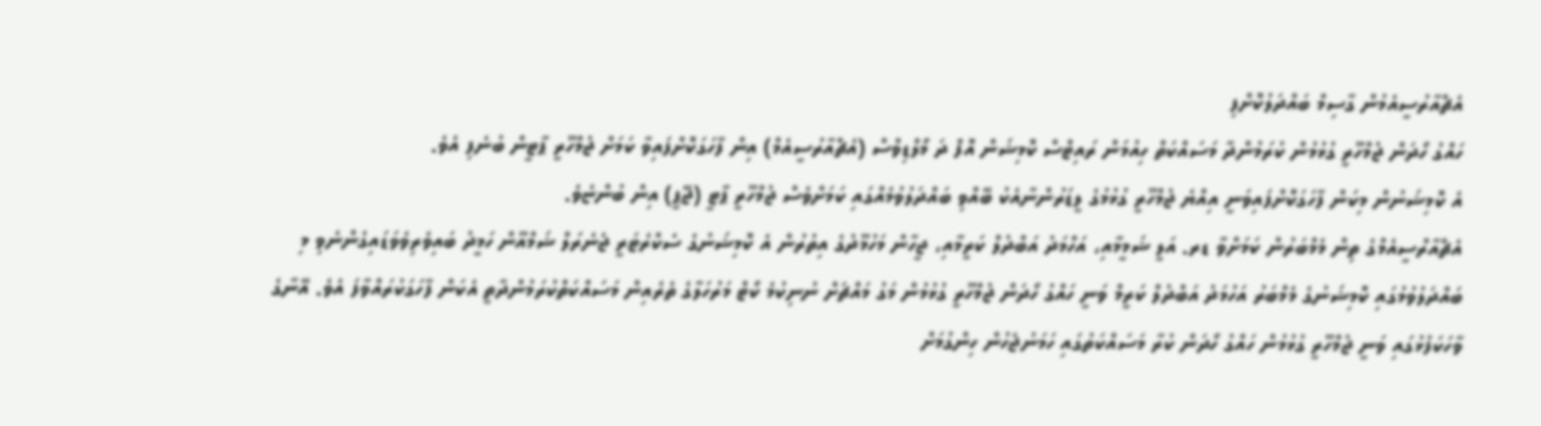އެޗްއާރުސީއެމުން ގާސިމް ބައްދަލުކޮށްފި
ހައްގު ހޯދަން ޖުމްހޫރީ ގުޅުމުން ކުރަމުންދާ މަސައްކަތް ހިއުމަން ރައިޓްސް ކޮމިޝަން އޮފް ދަ މޯލްޑިވްސް (އެޗްއާރުސީއެމް) އިން ފާހަގަކޮށްފައިވާ ކަމަށް ޖުމްހޫރީ ޕާޓީން ބުނެފި އެވެ.
އެ ކޮމިޝަނުން މިކަން ފާހަގަކޮށްފައިވަނީ އިއްޔެ ޖުމްހޫރީ ގުޅުމުގެ ލީޑަރުންނާއެކު ބޭއްވި ބައްދަލުވުމެއްގައި ކަމަށްވެސް ޖުމްހޫރީ ޕާޓީ (ޖޭޕީ) އިން ބުންޏެވެ.
އެޗްއާރްސީއެމްގެ ތިން މެމްބަރުން ކަމަށްވާ ޑރ. އަލީ ޝަމީމާއި، އަހްމަދު އަބްދުލް ކަރީމާއި، ޖީހާން މަހުމޫދުގެ އިތުރުން އެ ކޮމިޝަނުގެ ސެކްރެޓަރީ ޖެނެރަލް ޝަމްއޫން ހަމީދު ބައިވެރިވެވަޑައިގެންނެވި މި ބައްދަލުވުމުގައި ކޮމިޝަނުގެ މެމްބަރު އަހުމަދު އަބްދުލް ކަރީމް ވަނީ ހައްގު ހޯދަން ޖުމްހޫރީ ގުޅުމުން މަގު މައްޗަށް ނުނިކުމެ ކޯޓް މަރުހަލާގެ ތެރެއިން މަސައްކަތްކުރަމުންދާތީ އެކަން ފާހަގަކުރައްވާފަ އެވެ. އޭނާގެ ވާހަކަފުޅުގައި ވަނީ ޖުމްހޫރީ ގުޅުމުން ހައްގު ހޯދަން ކުރާ މަސައްކަތުގައި ހަމަނުޖެހުން ހިންގުމަށް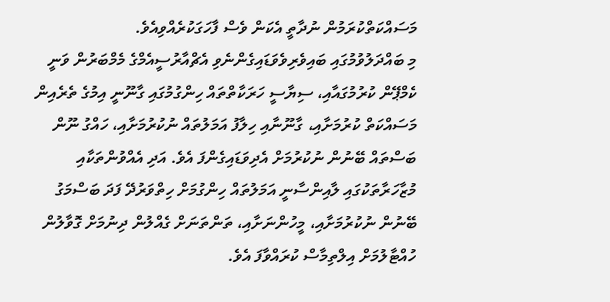މަސައްކަތްކުރަމުން ނުދާތީ އެކަން ވެސް ފާހަގަކުރެއްވިއެވެ.
މި ބައްދަލުވުމުގައި ބައިވެރިވެވަޑައިގެންނެވި އެޗްއާރުސީއެމްގެ މެމްބަރުން ވަނީ ކެމްޕޭން ކުރުމުގައާއި، ސިޔާސީ ހަރަކާތްތައް ހިންގުމުގައި ގާނޫނީ އިމުގެ ތެރެއިން މަސައްކަތް ކުރުމަށާއި، ގާނޫނާއި ހިލާފު އަމަލުތައް ނުކުރުމަށާއި، ހައްގު ނޫން ބަސްތައް ބޭނުން ނުކުރުމަށް އެދިވަޑައިގެންފަ އެވެ. އަދި އެއްވުންތަކާއި މުޒާހަރާތަކުގައި ލާއިންސާނީ އަމަލުތައް ހިންގުމަށް ހިތްވަރުދޭ ފަދަ ބަސްމަގު ބޭނުން ނުކުރުމަށާއި، މީހުންނަށާއި، ތަންތަނަށް ގެއްލުން ދިނުމަށް ގޮވާލުން ހުއްޓާލުމަށް އިލްތިމާސް ކުރައްވާފަ އެވެ.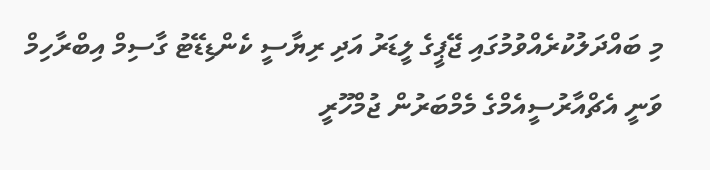މި ބައްދަލުކުރެއްވުމުގައި ޖޭޕީގެ ލީޑަރު އަދި ރިޔާސީ ކެންޑިޑޭޓު ގާސިމް އިބްރާހިމް ވަނީ އެޗްއާރުސީއެމްގެ މެމްބަރުން ޖުމްހޫރީ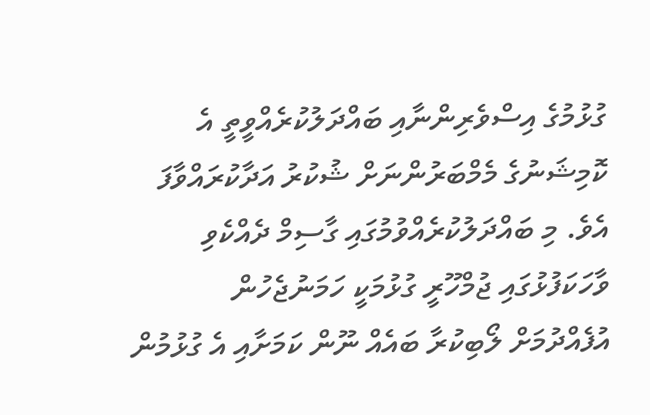ގުޅުމުގެ އިސްވެރިންނާއި ބައްދަލުކުރެއްވީތީ އެ ކޮމިޝަނުގެ މެމްބަރުންނަށް ޝުކުރު އަދާކުރައްވާފަ އެވެ. މި ބައްދަލުކުރެއްވުމުގައި ގާސިމް ދެއްކެވި ވާހަކަފުޅުގައި ޖުމްހޫރީ ގުޅުމަކީ ހަމަނުޖެހުން އުފެއްދުމަށް ލޯބިކުރާ ބައެއް ނޫން ކަމަށާއި އެ ގުޅުމުން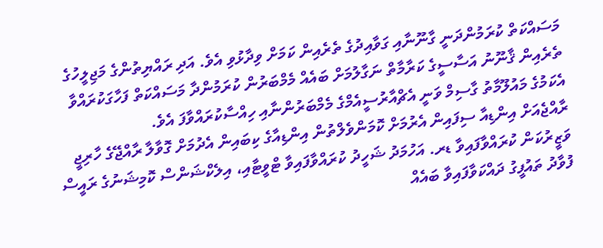މަސައްކަތް ކުރަމުންދަނީ ގާނޫނާއި ގަވާއިދުގެ ތެރެއިން ކަމަށް ވިދާޅުވި އެވެ. އަދި ރައްޔިތުންގެ މަޖިލީހުގެ ތެރެއިން ޤާނޫނު އަސާސީގެ ކަރާމާތް ނަގާލުމަށް ބައެއް މެމްބަރުން ކުރަމުންދާ މަސައްކަތް ފަހާގަކުރައްވާ އެކަމުގެ މައުލޫމާތު ގާސިމް ވަނީ އެޗްއާރުސީއެމްގެ މެމްބަރުންނާއި ހިއްސާކުރައްވާފަ އެވެ.
ރާއްޖެއަށް އިންޑިއާ ސިފައިން އެރުމަށް ކޮމަންވެލްތުން އިންޑިއާގެ ކިބައިން އެދުމަށް ގޮވާލާ ރާއްޖޭގެ ހާރިޖީ ވަޒީރުކަން ކުރައްވާފައިވާ ޑރ. އަހުމަދު ޝަހީދު ކުރައްވާފައިވާ ޓްވީޓާއި، އިލެކްޝަންސް ކޮމިޝަނުގެ ރައީސް ފުވާދު ތައުފީގު ދައްކަވާފައިވާ ބައެއް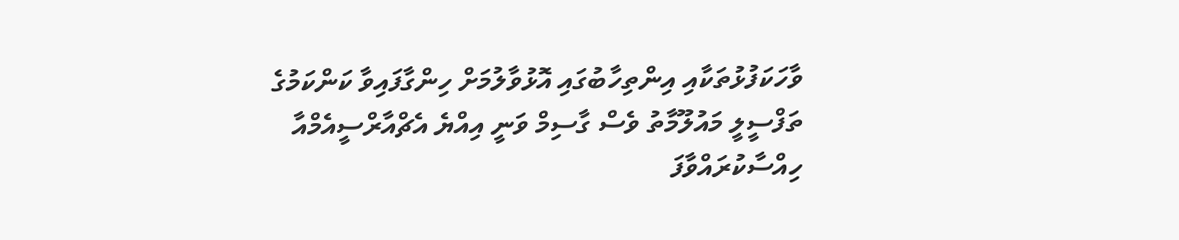ވާހަކަފުޅުތަކާއި އިންތިހާބުގައި އޮޅުވާލުމަށް ހިންގާފައިވާ ކަންކަމުގެ ތަފްސީލީ މައުލޫމާތު ވެސް ގާސިމް ވަނީ އިއްޔެ އެޗްއާރްސީއެމްއާ ހިއްސާކުރައްވާފަ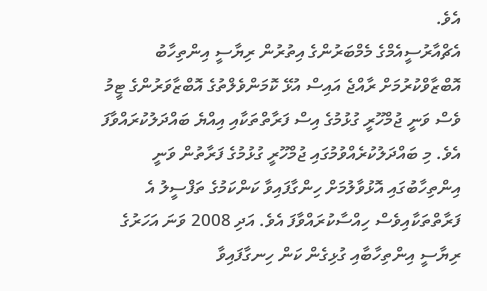އެވެ.
އެޗްއާރުސީއެމްގެ މެމްބަރުންގެ އިތުރުން ރިޔާސީ އިންތިހާބު އޮބްޒާވްކުރުމަށް ރާއްޖެ އައިސް އުޅޭ ކޮމަންވެލްތުގެ އޮބްޒާވަރުންގެ ޓީމު ވެސް ވަނީ ޖުމްހޫރީ ގުޅުމުގެ އިސް ފަރާތްތަކާއި އިއްޔެ ބައްދަލުކުރައްވާފަ އެވެ. މި ބައްދަލުކުރެއްވުމުގައި ޖުމްހޫރީ ގުޅުމުގެ ފަރާތުން ވަނީ އިންތިހާބުގައި އޮޅުވާލުމަށް ހިންގާފައިވާ ކަންކަމުގެ ތަފްސީލު އެ ފަރާތްތަކާއިވެސް ހިއްސާކުރައްވާފަ އެވެ. އަދި 2008 ވަނަ އަހަރުގެ ރިޔާސީ އިންތިހާބާއި ގުޅިގެން ކަން ހިނގާފައިވާ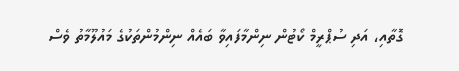ގޮތާއި، އަދި ސުޕްރީމް ކޯޓުން ނިންމާފައިވާ ބައެއް ނިންމުންތަކުގެ މައުލޫމާތު ވެސް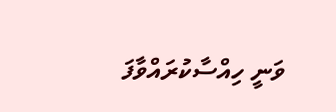ވަނީ ހިއްސާކުރައްވާފަ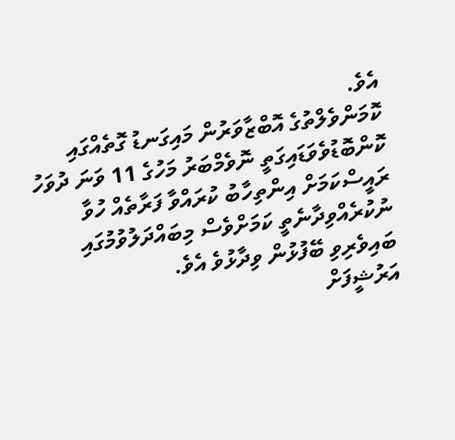އެވެ.
ކޮމަންވެލްތުގެ އޮބްޒާވަރުން މައިގަނޑު ގޮތެއްގައި ކޮންބޮޑުވެވަޑައިގަތީ ނޮވެމްބަރު މަހުގެ 11 ވަނަ ދުވަހު ރައީސްކަމަށް އިންތިހާބު ކުރައްވާ ފަރާތެއް ހުވާ ނުކުރެއްވިދާނެތީ ކަމަށްވެސް މިބައްދަލުވުމުގައި ބައިވެރިވި ބޭފުޅުން ވިދާޅުވެ އެވެ.
އަރުޝީފަށް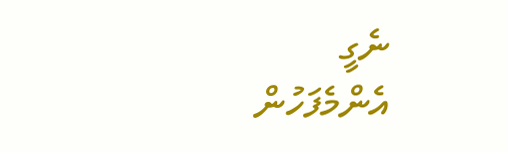ނެގީ
އެންމެފަހުން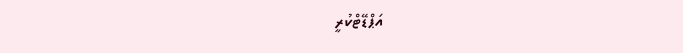އަޕްޑޭޓްކުރީ